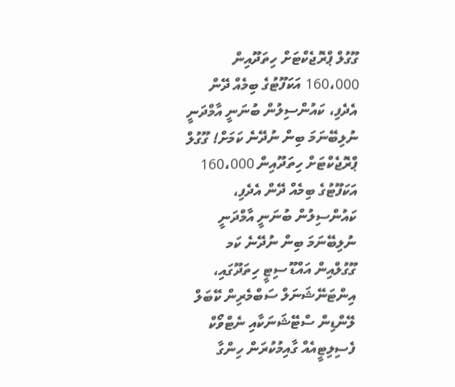ގޫގުލް ޕްރޮޖެކްޓަށް ހިތަދޫއިން 160،000 އަކަފޫޓުގެ ބިމެއް ދޭން އެދެފި، ކައުންސިލުން ބުނަނީ އާމްދަނީ ނުލިބޭނަމަ ބިން ނުދޭނެ ކަމަށް! ގޫގުލް ޕްރޮޖެކްޓަށް ހިތަދޫއިން 160،000 އަކަފޫޓުގެ ބިމެއް ދޭން އެދެފި، ކައުންސިލުން ބުނަނީ އާމްދަނީ ނުލިބޭނަމަ ބިން ނުދޭނެ ކަމ
ގޫގުލްއިން އައްޑޫ ސިޓީ ހިތަދޫގައި، އިންޓަނޭޝަނަލް ސަބްމެރިން ކޭބަލް ލޭންޑިން ސްޓޭޝަނަކާއި ނެޓްވޯކް ފެސިލިޓީއެއް ގާއިމުކުރަން ހިންގާ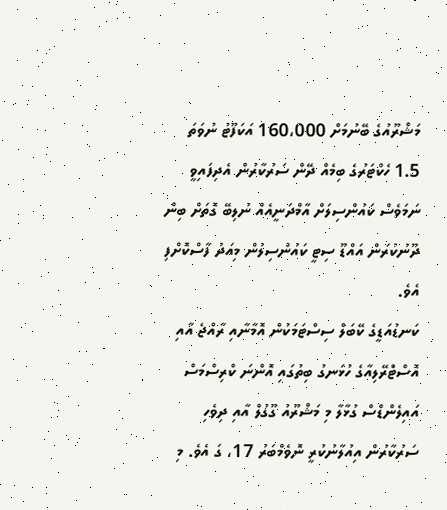މަޝްރޫއުގެ ބޭނުމަށް 160،000 އަކަފޫޓު ނުވަތަ 1.5 ހެކްޓަރުގެ ބިމެއް ދޭން ސަރުކާރުން އެދިފައިވީ ނަމަވެސް ކައުންސިލަށް އާމްދަނީއެއް ނުލިބޭ ގޮތަށް ބިން ދޫނުކުރަން އައްޑޫ ސިޓީ ކައުންސިލުން މިއަދު ފާސްކޮށްފި އެވެ.
ކަނޑުއަޑީގެ ކޭބަލް ސިސްޓަމަކުން އޮމާނާއި ރާއްޖެ އާއި އޮސްޓްރޭލިއާގެ ހުޅަނގު ބިތުގައި އޮންނަ ކްރިސްމަސް އައިލެންޑްސް ގުޅާލާ މި މަޝްރޫއު ގޫގުލް އާއި ދިވެހި ސަރުކާރުން އިއުލާނުކުރީ ނޮވެމްބަރު 17، ގަ އެވެ. މި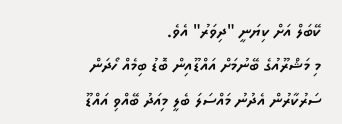ކޭބަލް އަށް ކިޔަނީ "ދިވަރު" އެވެ.
މި މަޝްރޫއުގެ ބޭނުމަށް އައްޑޫއިން ބޮޑު ބިމެއް ހޯދަން ސަރުކާރުން އެދުނު މައްސަލަ ބެލީ މިއަދު ބޭއްވި އައްޑޫ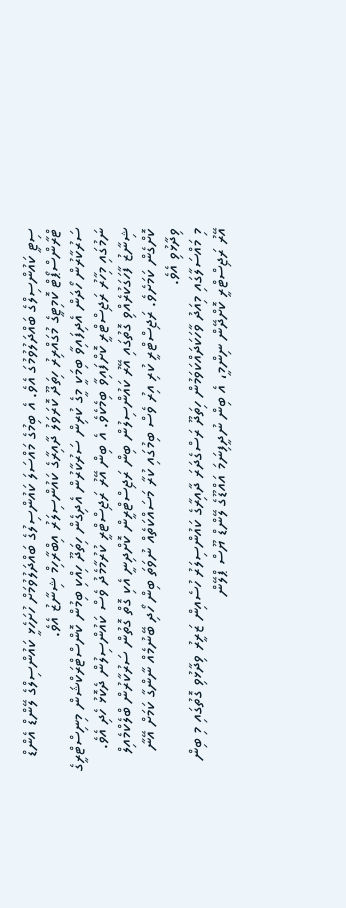ސިޓީ ކައުންސިލްގެ ބައްދަލުވުމުގަ އެވެ. އެ ބިމުގެ މައްސަލަ ކައުންސިލުގެ ބައްދަލުވުމަށް ހުށަހެޅީ ކައުންސިލްގެ ލޭންޑް އެންޑް ޓްރާންސްޕޯޓް ކޮމިޓީގެ މުގައްރިރު ހިތަދޫ ކޮރަވަލު ދާއިރާގެ ކައުންސިލަރު އިބްރާހިމް ޝިނާޒު އެވެ.
ސަރުކާރުން ހޯދަން އެދިފައިވާ ބިމަކީ މީގެ ކުރިން ސަރުކާރުން އެދިގެން ހިތަދޫ ހިއްކި ބިމުން ކޮންސްޓްރަކްޝަން މިނިސްޓްރީގެ ނަމުގައި މިހާރު ރަޖިސްޓްރީ ކޮށްފައިވާ ބިމެކެވެ. އެ ބިން އޭރު ރަޖިސްޓްރީ ކުރުމާމެދު ވެސް ކައުންސިލުން ދެކޮޅު ހެދި އެވެ.
ޝިނާޒު ފާހަގަކުރެއްވި ގޮތުގައި އޭރު ކައުންސިލުން ބިން ރަޖިސްޓްރީން ކޮށްދިނީ އެކި ގޮތް ގޮތުން ސަރުކާރުން ބްލެކްމެއިލް ކޮށްގެން ކަމަށެވެ. ރަޖިސްޓްރީ ކުރި އިރު ވެސް ބިމުގައި ކުރާ މަސައްކަތެއް ނުވަތަ ބިން ހޯދި ބޭނުމެއް ނާންގާ ކަމަށް އޭނާ ވިދާޅުވި އެވެ.
މި މައްސަލާގައި މިއަދު ވާހަކަދައްކަވަމުން ހިތަދޫ ރަސްގެދަރަ ދާއިރާގެ ކައުންސިލަރު ހުސެއިން ޒަރީރު ވިދާޅުވި ގޮތުގައި މި ބިން އޭރު ރަޖިސްޓްރީ ކޮށްދޭން ނިންމީ، އެ ބިން ނުދީފިނަމަ އައްޑޫގެ ލޭންޑް ޔޫސް ޕްލޭން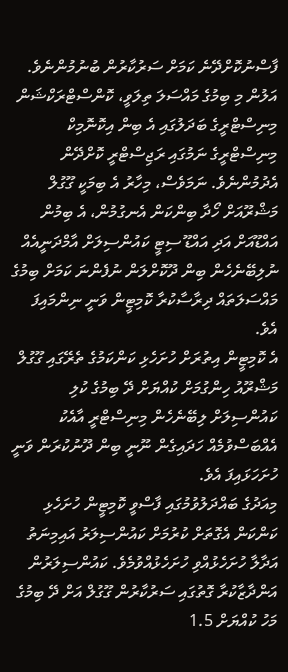ފާސްނުކޮށްދޭނެ ކަމަށް ސަރުކާރުން ބުނުމުންނެވެ.
އަލުން މި ބިމުގެ މައްސަލަ ތިލަވީ، ކޮންސްޓްރަކްޝަން މިނިސްޓްރީގެ ބަދަލުގައި އެ ބިން އިކޮނޮމިކް މިނިސްޓްރީގެ ނަމުގައި ރަޖިސްޓްރީ ކޮށްދޭން އެދުމުންނެވެ. ނަމަވެސް، މިހާރު އެ ބިމަކީ ގޫގުލް މަޝްރޫއަށް ހޯދާ ބިންކަން އެނގުމުން، އެ ބިމުން އައްޑޫއަށް އަދި އައްޑޫ ސިޓީ ކައުންސިލަށް އާމްދަނީއެއް ނުލިބޭނެހެން ބިން ދޫކޮށްލަން ނުފެންނަ ކަމަށް ބިމުގެ މައްސަލަތައް ދިރާސާކުރާ ކޮމިޓީން ވަނީ ނިންމައިފަ އެވެ.
އެ ކޮމިޓީން އިތުރަށް ހުށަހެޅި ކަންކަމުގެ ތެރޭގައި ގޫގުލް މަޝްރޫއު ހިންގުމަށް ކުއްޔަށް ދޭ ބިމުގެ ކުލި ކައުންސިލަށް ލިބޭނެހެން މިނިސްޓްރީ އާއެކު އެއްބަސްވުމެއް ހަދައިގެން ނޫނީ ބިން ދޫނުކުރަން ވަނީ ހުށަހަޅައިފަ އެވެ.
މިއަދުގެ ބައްދަލުވުމުގައި ފާސްވީ ކޮމިޓީން ހުށަހެޅި ކަންކަން އެގޮތަށް ކުރުމަށް ކައުންސިލަރު އައިމިނަތު އަދާލާ ހުށަހެޅުއްވި ހުށަހެޅުއްވުމެވެ. ކައުންސިލަރުން އަންދާޒާކުރާ ގޮތުގައި ސަރުކާރުން ގޫގުލް އަށް ދޭ ބިމުގެ މަހު ކުއްޔަށް 1.5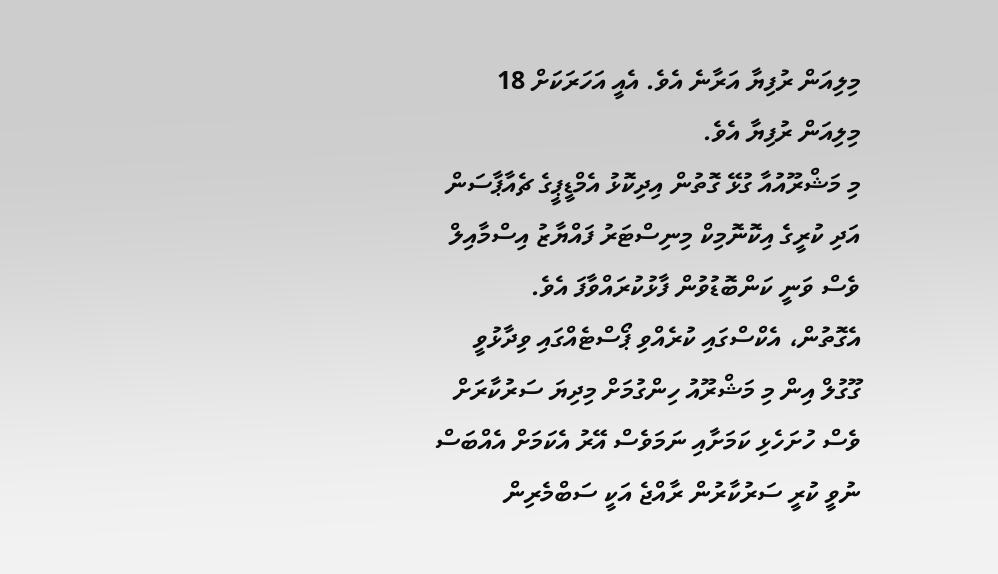މިލިއަން ރުފިޔާ އަރާނެ އެވެ. އެއީ އަހަރަކަށް 18 މިލިއަން ރުފިޔާ އެވެ.
މި މަޝްރޫއުއާ ގުޅޭ ގޮތުން އިދިކޮޅު އެމްޑީޕީގެ ޗެއާޕާސަން އަދި ކުރީގެ އިކޮނޮމިކް މިނިސްޓަރު ފައްޔާޒު އިސްމާއިލް ވެސް ވަނީ ކަންބޮޑުވުން ފާޅުކުރައްވާފަ އެވެ.
އެގޮތުން، އެކްސްގައި ކުރެއްވި ޕޯސްޓެއްގައި ވިދާޅުވީ ގޫގުލް އިން މި މަޝްރޫއު ހިންގުމަށް މިދިޔަ ސަރުކާރަށް ވެސް ހުށަހެޅި ކަމަށާއި ނަމަވެސް އޭރު އެކަމަށް އެއްބަސް ނުވީ ކުރީ ސަރުކާރުން ރާއްޖެ އަކީ ސަބްމެރިން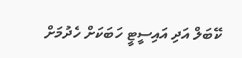ކޭބަލް އަދި އައިސީޓީ ހަބަކަށް ހެދުމަށް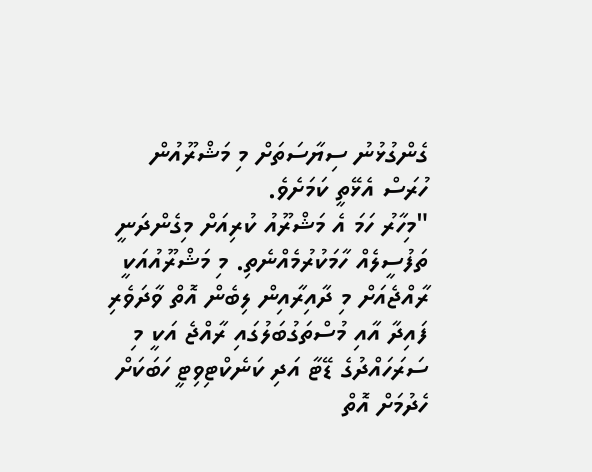ގެންގުޅުނު ސިޔާސަތަށް މި މަޝްރޫއުން ހުރަސް އެޅޭތީ ކަމަށެވެ.
"މިހާރު ހަމަ އެ މަޝްރޫއު ކުރިއަށް މިގެންދަނީ ތަފުސީލެއް ހާމަކުރުމެއްނެތި. މި މަޝްރޫއުއަކީ ރާއްޖެއަށް މި ދާއިރާއިން ލިބެން އޮތް ވާދަވެރި ފައިދާ އާއި މުސްތަގުބަލުގައި ރާއްޖެ އަކީ މި ސަރަހައްދުގެ ޑޭޓާ އަދި ކަނެކްޓިވިޓީ ހަބަކަށް ހެދުމަށް އޮތް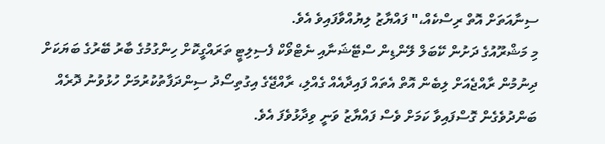ސިނާއަތަށް އޮތް ރިސްކެއް،" ފައްޔާޒު ލިޔުއްވާފައިވެ އެވެ.
މި މަޝްރޫއުގެ ދަށުން ކޭބަލް ލޭންޑިން ސްޓޭޝަނާއި ނެޓްވޯކް ފެސިލިޓީ ތަރައްގީކޮށް ހިންގުމުގެ ބާރު ބޭރުގެ ބަޔަކަށް ދިނުމުން ރާއްޖެއަށް ލިބެން އޮތް އެތައް ފައިދާއެއް ގެއްލި، ރާއްޖޭގެ އިގުތިސޯދު ސިންދަފާތުކުރުމަށް ހުޅުވުނު ދޮރެއް ބަންދުވެގެން ގޮސްފައިވާ ކަމަށް ވެސް ފައްޔާޒު ވަނީ ވިދާޅުވެފަ އެވެ.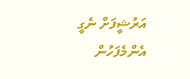އަރުޝީފަށް ނެގީ
އެންމެފަހުން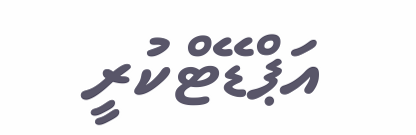އަޕްޑޭޓްކުރީ